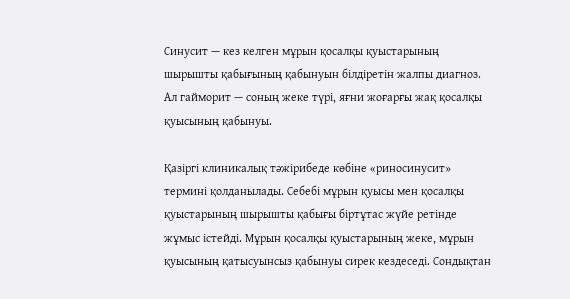Синусит — кез келген мұрын қосалқы қуыстарының шырышты қабығының қабынуын білдіретін жалпы диагноз. Ал гайморит — соның жеке түрі, яғни жоғарғы жақ қосалқы қуысының қабынуы.

Қазіргі клиникалық тәжірибеде көбіне «риносинусит» термині қолданылады. Себебі мұрын қуысы мен қосалқы қуыстарының шырышты қабығы біртұтас жүйе ретінде жұмыс істейді. Мұрын қосалқы қуыстарының жеке, мұрын қуысының қатысуынсыз қабынуы сирек кездеседі. Сондықтан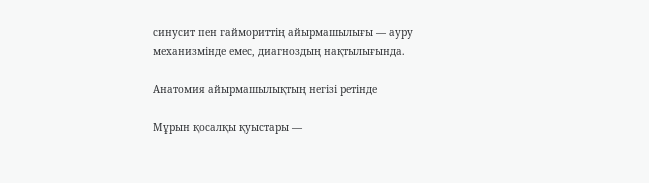синусит пен гаймориттің айырмашылығы — ауру механизмінде емес, диагноздың нақтылығында.

Анатомия айырмашылықтың негізі ретінде

Мұрын қосалқы қуыстары —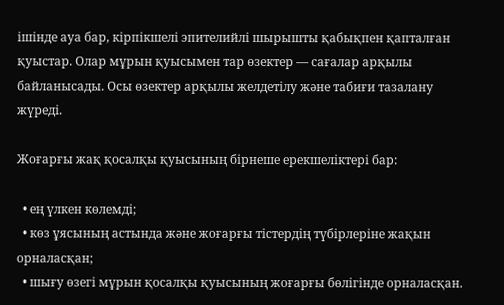ішінде ауа бар, кірпікшелі эпителийлі шырышты қабықпен қапталған қуыстар. Олар мұрын қуысымен тар өзектер — сағалар арқылы байланысады. Осы өзектер арқылы желдетілу және табиғи тазалану жүреді.

Жоғарғы жақ қосалқы қуысының бірнеше ерекшеліктері бар:

  • ең үлкен көлемді;
  • көз ұясының астында және жоғарғы тістердің түбірлеріне жақын орналасқан;
  • шығу өзегі мұрын қосалқы қуысының жоғарғы бөлігінде орналасқан.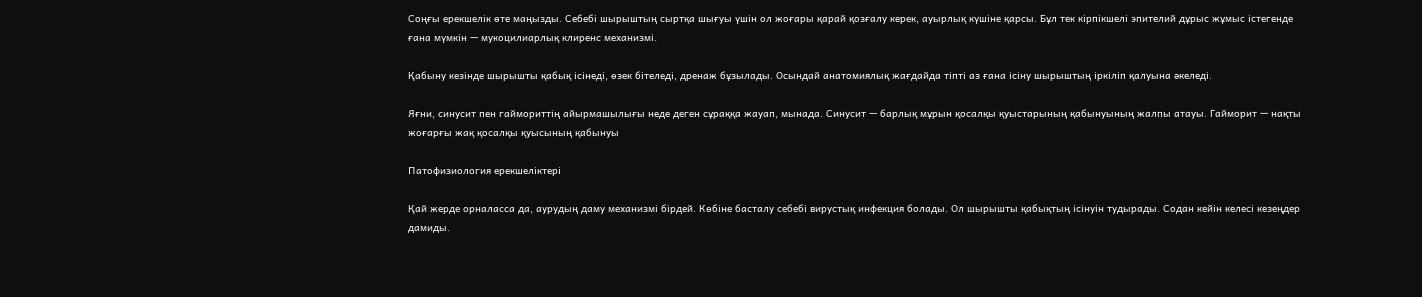Соңғы ерекшелік өте маңызды. Себебі шырыштың сыртқа шығуы үшін ол жоғары қарай қозғалу керек, ауырлық күшіне қарсы. Бұл тек кірпікшелі эпителий дұрыс жұмыс істегенде ғана мүмкін — мукоцилиарлық клиренс механизмі.

Қабыну кезінде шырышты қабық ісінеді, өзек бітеледі, дренаж бұзылады. Осындай анатомиялық жағдайда тіпті аз ғана ісіну шырыштың іркіліп қалуына әкеледі.

Яғни, синусит пен гаймориттің айырмашылығы неде деген сұраққа жауап, мынада. Синусит — барлық мұрын қосалқы қуыстарының қабынуының жалпы атауы. Гайморит — нақты жоғарғы жақ қосалқы қуысының қабынуы

Патофизиология ерекшеліктері

Қай жерде орналасса да, аурудың даму механизмі бірдей. Көбіне басталу себебі вирустық инфекция болады. Ол шырышты қабықтың ісінуін тудырады. Содан кейін келесі кезеңдер дамиды.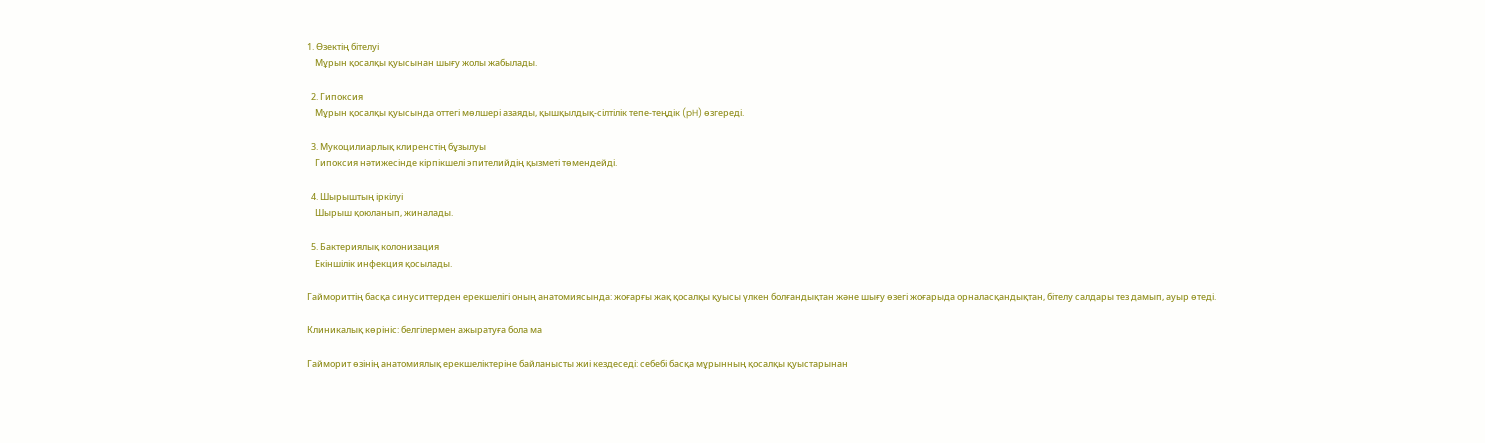1. Өзектің бітелуі
    Мұрын қосалқы қуысынан шығу жолы жабылады.

  2. Гипоксия
    Мұрын қосалқы қуысында оттегі мөлшері азаяды, қышқылдық-сілтілік тепе-теңдік (pH) өзгереді.

  3. Мукоцилиарлық клиренстің бұзылуы
    Гипоксия нәтижесінде кірпікшелі эпителийдің қызметі төмендейді.

  4. Шырыштың іркілуі
    Шырыш қоюланып, жиналады.

  5. Бактериялық колонизация
    Екіншілік инфекция қосылады.

Гаймориттің басқа синуситтерден ерекшелігі оның анатомиясында: жоғарғы жақ қосалқы қуысы үлкен болғандықтан және шығу өзегі жоғарыда орналасқандықтан, бітелу салдары тез дамып, ауыр өтеді.

Клиникалық көрініс: белгілермен ажыратуға бола ма

Гайморит өзінің анатомиялық ерекшеліктеріне байланысты жиі кездеседі: себебі басқа мұрынның қосалқы қуыстарынан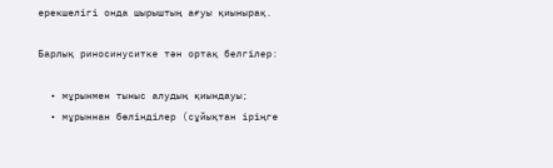ерекшелігі онда шырыштың ағуы қиынырақ.

Барлық риносинуситке тән ортақ белгілер:

  • мұрынмен тыныс алудың қиындауы;
  • мұрыннан бөлінділер (сұйықтан іріңге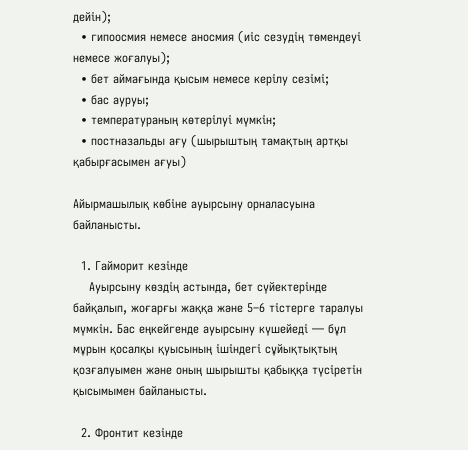дейін);
  • гипоосмия немесе аносмия (иіс сезудің төмендеуі немесе жоғалуы);
  • бет аймағында қысым немесе керілу сезімі;
  • бас ауруы;
  • температураның көтерілуі мүмкін;
  • постназальды ағу (шырыштың тамақтың артқы қабырғасымен ағуы)

Айырмашылық көбіне ауырсыну орналасуына байланысты.

  1. Гайморит кезінде
    Ауырсыну көздің астында, бет сүйектерінде байқалып, жоғарғы жаққа және 5–6 тістерге таралуы мүмкін. Бас еңкейгенде ауырсыну күшейеді — бұл мұрын қосалқы қуысының ішіндегі сұйықтықтың қозғалуымен және оның шырышты қабыққа түсіретін қысымымен байланысты.

  2. Фронтит кезінде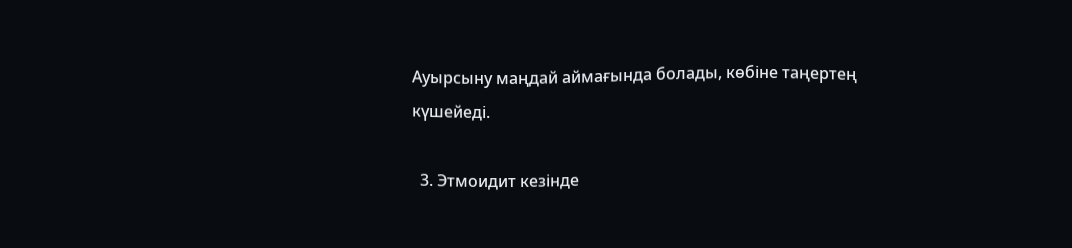Ауырсыну маңдай аймағында болады, көбіне таңертең күшейеді.

  3. Этмоидит кезінде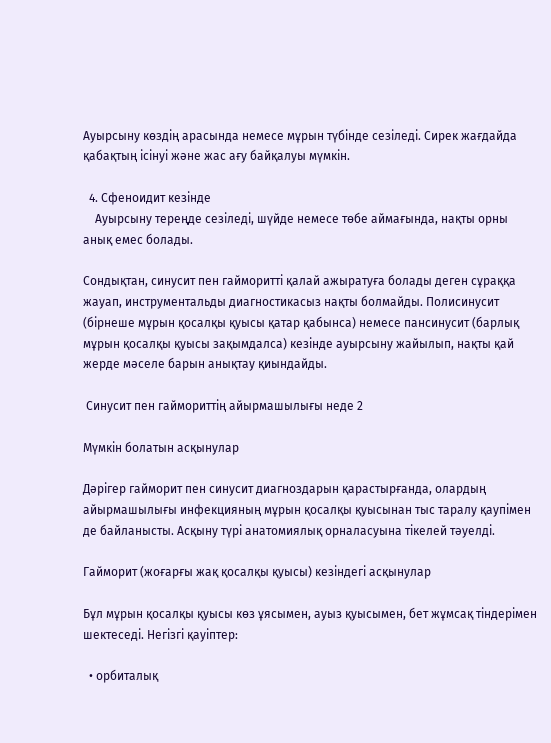Ауырсыну көздің арасында немесе мұрын түбінде сезіледі. Сирек жағдайда қабақтың ісінуі және жас ағу байқалуы мүмкін.

  4. Сфеноидит кезінде
    Ауырсыну тереңде сезіледі, шүйде немесе төбе аймағында, нақты орны анық емес болады.

Сондықтан, синусит пен гайморитті қалай ажыратуға болады деген сұраққа жауап, инструментальды диагностикасыз нақты болмайды. Полисинусит (бірнеше мұрын қосалқы қуысы қатар қабынса) немесе пансинусит (барлық мұрын қосалқы қуысы зақымдалса) кезінде ауырсыну жайылып, нақты қай жерде мәселе барын анықтау қиындайды.

 Синусит пен гаймориттің айырмашылығы неде 2

Мүмкін болатын асқынулар

Дәрігер гайморит пен синусит диагноздарын қарастырғанда, олардың айырмашылығы инфекцияның мұрын қосалқы қуысынан тыс таралу қаупімен де байланысты. Асқыну түрі анатомиялық орналасуына тікелей тәуелді.

Гайморит (жоғарғы жақ қосалқы қуысы) кезіндегі асқынулар

Бұл мұрын қосалқы қуысы көз ұясымен, ауыз қуысымен, бет жұмсақ тіндерімен шектеседі. Негізгі қауіптер:

  • орбиталық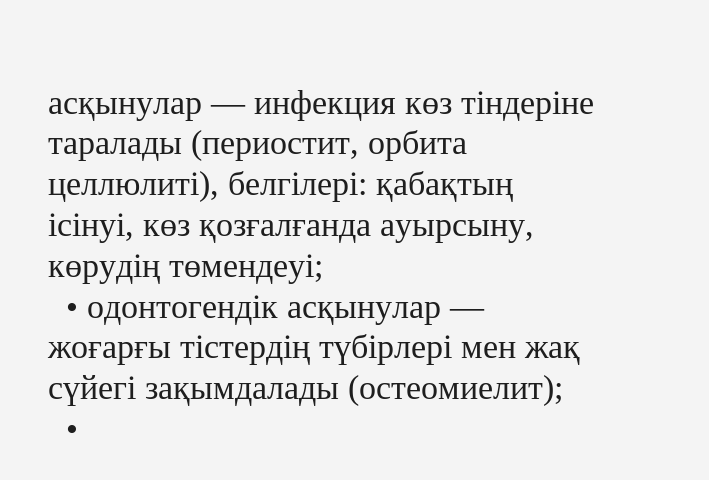асқынулар — инфекция көз тіндеріне таралады (периостит, орбита целлюлиті), белгілері: қабақтың ісінуі, көз қозғалғанда ауырсыну, көрудің төмендеуі;
  • одонтогендік асқынулар — жоғарғы тістердің түбірлері мен жақ сүйегі зақымдалады (остеомиелит);
  •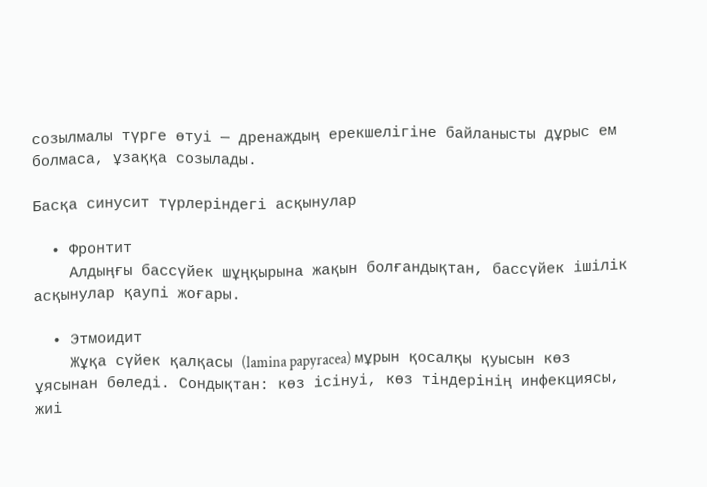созылмалы түрге өтуі — дренаждың ерекшелігіне байланысты дұрыс ем болмаса, ұзаққа созылады.

Басқа синусит түрлеріндегі асқынулар

  • Фронтит
    Алдыңғы бассүйек шұңқырына жақын болғандықтан, бассүйек ішілік асқынулар қаупі жоғары.

  • Этмоидит
    Жұқа сүйек қалқасы (lamina papyracea) мұрын қосалқы қуысын көз ұясынан бөледі. Сондықтан: көз ісінуі, көз тіндерінің инфекциясы, жиі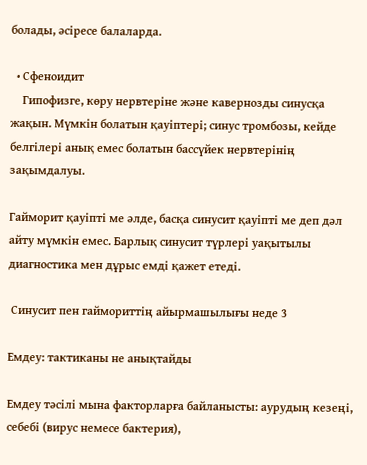болады, әсіресе балаларда.

  • Сфеноидит
    Гипофизге, көру нервтеріне және кавернозды синусқа жақын. Мүмкін болатын қауіптері; синус тромбозы, кейде белгілері анық емес болатын бассүйек нервтерінің зақымдалуы.

Гайморит қауіпті ме әлде, басқа синусит қауіпті ме деп дәл айту мүмкін емес. Барлық синусит түрлері уақытылы диагностика мен дұрыс емді қажет етеді.

 Синусит пен гаймориттің айырмашылығы неде 3

Емдеу: тактиканы не анықтайды

Емдеу тәсілі мына факторларға байланысты: аурудың кезеңі, себебі (вирус немесе бактерия),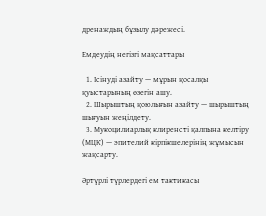дренаждың бұзылу дәрежесі.

Емдеудің негізгі мақсаттары

  1. Ісінуді азайту — мұрын қосалқы қуыстарының өзегін ашу.
  2. Шырыштың қоюлығын азайту — шырыштың шығуын жеңілдету.
  3. Мукоцилиарлық клиренсті қалпына келтіру (МЦК) — эпителий кірпікшелерінің жұмысын жақсарту.

Әртүрлі түрлердегі ем тактикасы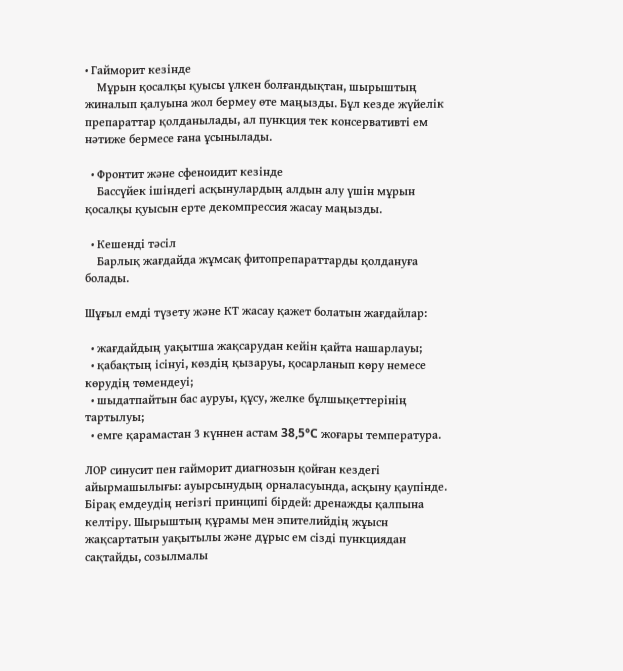• Гайморит кезінде
    Мұрын қосалқы қуысы үлкен болғандықтан, шырыштың жиналып қалуына жол бермеу өте маңызды. Бұл кезде жүйелік препараттар қолданылады, ал пункция тек консервативті ем нәтиже бермесе ғана ұсынылады.

  • Фронтит және сфеноидит кезінде
    Бассүйек ішіндегі асқынулардың алдын алу үшін мұрын қосалқы қуысын ерте декомпрессия жасау маңызды.

  • Кешенді тәсіл
    Барлық жағдайда жұмсақ фитопрепараттарды қолдануға болады.

Шұғыл емді түзету және КТ жасау қажет болатын жағдайлар:

  • жағдайдың уақытша жақсарудан кейін қайта нашарлауы;
  • қабақтың ісінуі, көздің қызаруы, қосарланып көру немесе көрудің төмендеуі;
  • шыдатпайтын бас ауруы, құсу, желке бұлшықеттерінің тартылуы;
  • емге қарамастан 3 күннен астам 38,5°C жоғары температура.

ЛОР синусит пен гайморит диагнозын қойған кездегі айырмашылығы: ауырсынудың орналасуында, асқыну қаупінде. Бірақ емдеудің негізгі принципі бірдей: дренажды қалпына келтіру. Шырыштың құрамы мен эпителийдің жұысн жақсартатын уақытылы және дұрыс ем сізді пункциядан сақтайды, созылмалы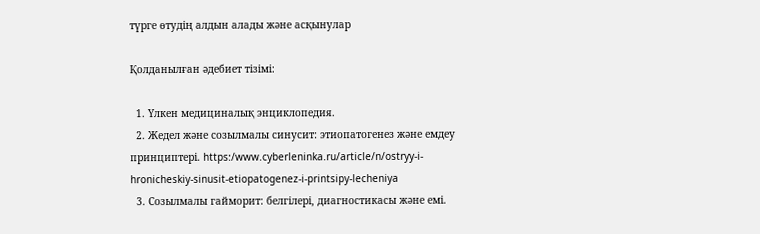түрге өтудің алдын алады және асқынулар

Қолданылған әдебиет тізімі:

  1. Үлкен медициналық энциклопедия.
  2. Жедел және созылмалы синусит: этиопатогенез және емдеу принциптері. https:/www.cyberleninka.ru/article/n/ostryy-i-hronicheskiy-sinusit-etiopatogenez-i-printsipy-lecheniya
  3. Созылмалы гайморит: белгілері, диагностикасы және емі.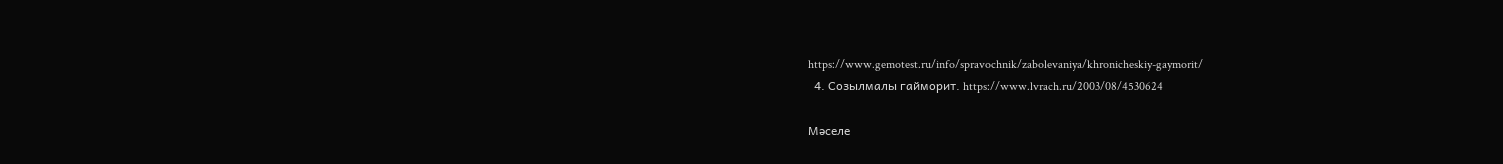https://www.gemotest.ru/info/spravochnik/zabolevaniya/khronicheskiy-gaymorit/
  4. Созылмалы гайморит. https://www.lvrach.ru/2003/08/4530624

Мәселе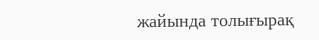жайында толығырақ